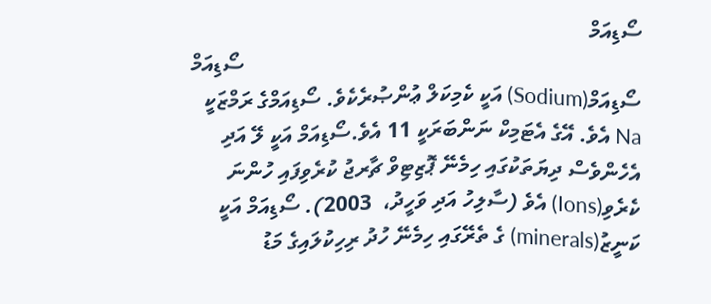ސޯޑިއަމް
                                                                         ސޯޑިއަމް
ސޯޑިއަމް(Sodium) އަކީ ކެމިކަލް ޢުންޞުރެކެވެ. ސޯޑިއަމްގެ ރަމްޒަކީ Na އެވެ. އޭގެ އެޓަމިކް ނަންބަރަކީ 11 އެވެ.ސޯޑިއަމް އަކީ ލޭ އަދި އެހެންވެސް ދިޔަތަކުގައި ހިމެނޭ ޕޮޒިޓިވް ޗާރޖު ކުރެވިފައި ހުންނަ ކެރެވި(Ions) އެވެ (ސާލިހު އަދި ވަހީދު،  2003). ސޯޑިއަމް އަކީ ކަނީޒު(minerals) ގެ ތެރޭގައި ހިމެނޭ ހުދު ރިހިކުލައިގެ މަޑު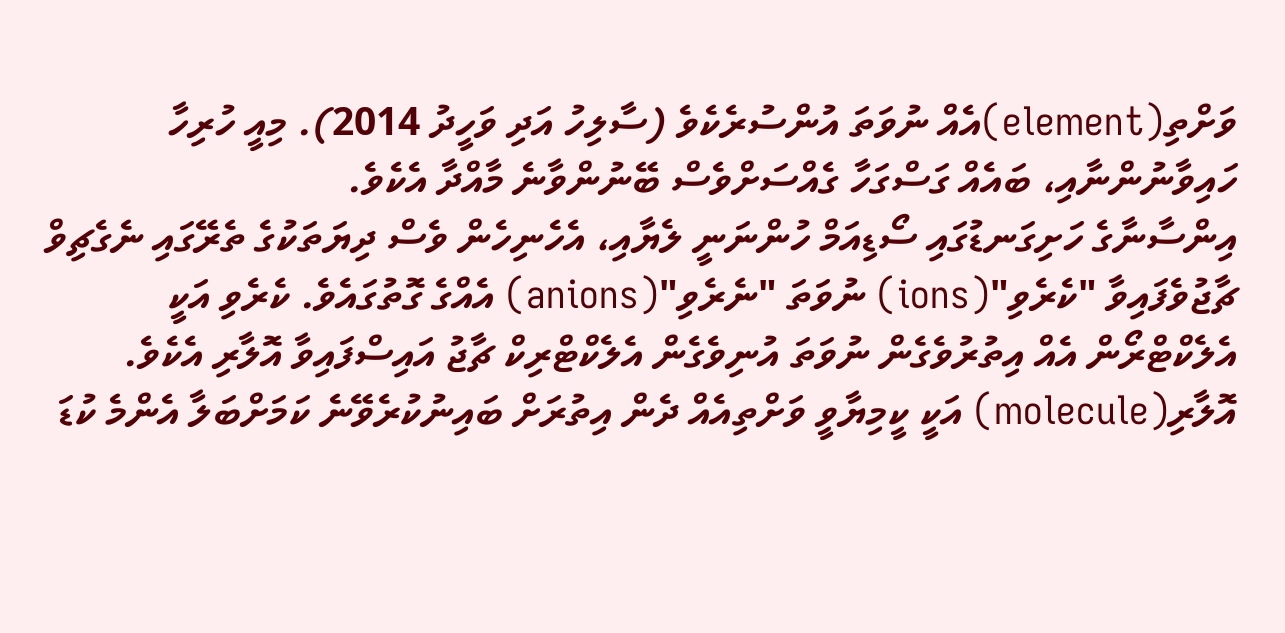ވަށްތި(element)އެއް ނުވަތަ އުންސުރެކެވެ (ސާލިހު އަދި ވަހީދު 2014). މިއީ ހުރިހާ ހައިވާނުންނާއި، ބައެއް ގަސްގަހާ ގެއްސަށްވެސް ބޭނުންވާނެ މާއްދާ އެކެވެ.
އިންސާނާގެ ހަށިގަނޑުގައި ސޯޑިއަމް ހުންނަނީ ލެޔާއި، އެހެނިހެން ވެސް ދިޔަތަކުގެ ތެރޭގައި ނެގެޗިވް ޗާޖުވެފައިވާ "ކެރެވި"(ions) ނުވަތަ "ނެރެވި"(anions) އެއްގެ ގޮތުގައެވެ. ކެރެވި އަކީ އެލެކްޓްރޯން އެއް އިތުރުވެގެން ނުވަތަ އުނިވެގެން އެލެކްޓްރިކް ޗާޖު އައިސްފައިވާ އޮލާރި އެކެވެ. އޮލާރި(molecule) އަކީ ކީމިޔާވީ ވަށްތިއެއް ދެން އިތުރަށް ބައިނުކުރެވޭނެ ކަމަށްބަލާ އެންމެ ކުޑަ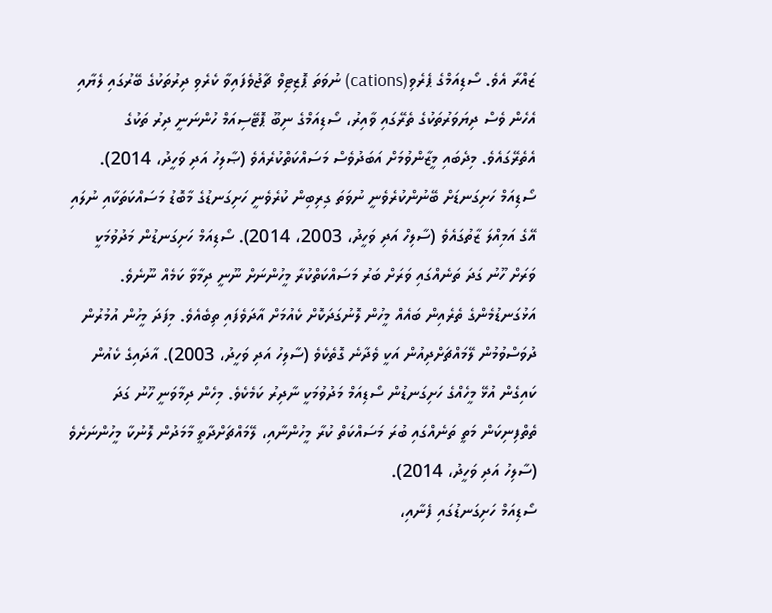ޒައްރާ އެވެ. ސޯޑިއަމްގެ ޕެރެވި(cations) ނުވަތަ ޕޮޒިޓިވް ޗާޖުވެފައިވާ ކެރެވި ދިރުތަކުގެ ބޭރުގައި ލެޔާއި އެހެން ވެސް ދިޔަވަރުތަކުގެ ތެރޭގައި ވާއިރު، ސޯޑިއަމްގެ ނިބޫ ޕޮޓޭސިއަމް ހުންނަނީ ދިރު ތަކުގެ އެތެރޭގައެވެ. މިދެބައި މީޒާންވުމަށް އަބަދުވެސް މަސައްކަތްކުރެއެވެ (ޞާލިހު އަދި ވަހީދު، 2014).
ސޯޑިއަމް ހަށިގަނޑަށް ބޭނުންކުރެވެނީ ނުވަތަ ގިރިބިން ކުރެވެނީ ހަށިގަނޑުގެ މާބޮޑު މަސައްކަތަކާއި ނުލައި އޭގެ އަމިއްލަ ޒާތުގައެވެ (ސާލިހް އަދި ވަހީދު، 2003، 2014). ސޯޑިއަމް ހަށިގަނޑުން މަދުވުމަކީ ވަރަށް ހޫނު ގަދަ ތަނެއްގައި ވަރަށް ބަރު މަސައްކަތްކުރާ މީހުންނަށް ނޫނީ ދިމާވާ ކަމެއް ނޫނެވެ. އަޅުގަނޑުމެންގެ ތެރެއިން ބައެއް މީހުން ލޮނުގަދަކޮށް ކެއުމަށް އާދަވެފައި ތިބެއެވެ. މިފަދަ މީހުން އުމުރުން ދުވަސްވުމުން ލޭމައްޗަށްދިއުން އަކީ ވެދާނެ ގޮތެކެވެ (ސާލިހު އަދި ވަހީދު، 2003). އާދައިގެ ކެއުން ކައިގެން އުޅޭ މީހެއްގެ ހަށިގަނޑުން ސޯޑިއަމް މަދުވުމަކީ ނާދިރު ކަމެކެވެ. މިހެން ދިމާވަނީ ހޫނު ގަދަ ތެތްފިނިކަން މަތީ ތަނެއްގައި ބުރަ މަސައްކަތް ކުރާ މީހުންނާއި، ލޭމައްޗަށްދާތީ މާމަދުން ލޮނުކާ މީހުންނަށެވެ (ސާލިހު އަދި ވަހީދު، 2014).
ސޯޑިއަމް ހަށިގަނޑުގައި ފެނާއި،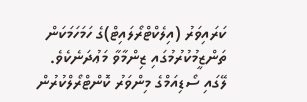ކަރައިވަރު (އިލެކްޓްރޯލައިޓް)ގެ ހަމަހަމަކަން ތަންޒީމުކުރުމުގައި ޒިންމާވާ މަޢުދަނެކެވެ. ލޭގައި ސޯޑިއަމްގެ މިންވަރު ކޮންޓްރޯލްކުރުން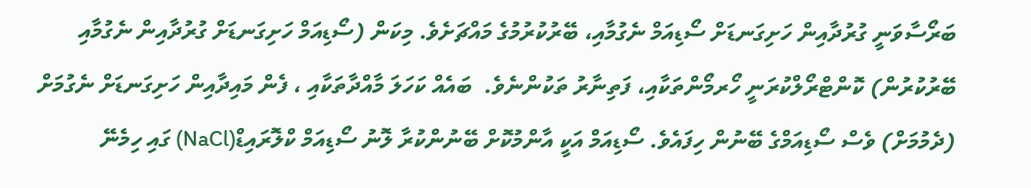ބަރޯސާވަނީ ގުރުދާއިން ހަށިގަނޑަށް ސޯޑިއަމް ނެގުމާއި، ބޭރުކުރުމުގެ މައްޗަށެވެ. މިކަން (ސޯޑިއަމް ހަށިގަނޑަށް ގުރުދާއިން ނެގުމާއި ބޭރުކުރުން) ކޮންޓްރޯލްކުރަނީ ހޯރމޯންތަކާއި، ފަތިނާރު ތަކުންނެވެ.  ބައެއް ކަހަލަ މާއްދާތަކާއި ، ފެން މައިދާއިން ހަށިގަނޑަށް ނެގުމަށް (ދެމުމަށް) ވެސް ސޯޑިއަމްގެ ބޭނުން ހިފައެވެ. ސޯޑިއަމް އަކީ އާންމުކޮށް ބޭނުންކުރާ ލޮނު ސޯޑިއަމް ކްލޮރައިޑް(NaCl) ގައި ހިމެނޭ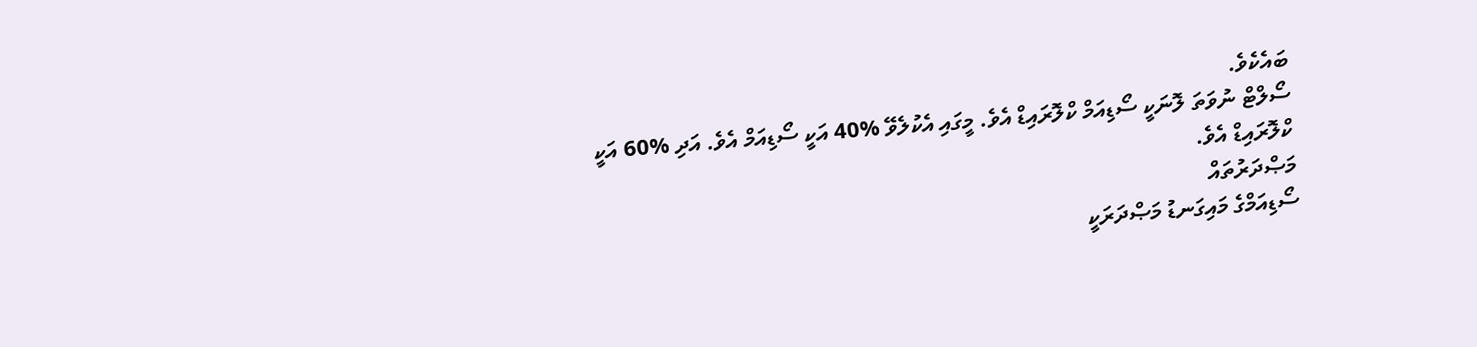ބައެކެވެ.
ސޯލްޓް ނުވަތަ ލޮނަކީ ސޯޑިއަމް ކްލޮރައިޑް އެވެ. މީގައި އެކުލެވޭ %40 އަކީ ސޯޑިއަމް އެވެ. އަދި %60 އަކީ ކްލޮރައިޑް އެވެ.
މަޞްދަރުތައް
ސޯޑިއަމްގެ މައިގަނޑު މަޞްދަރަކީ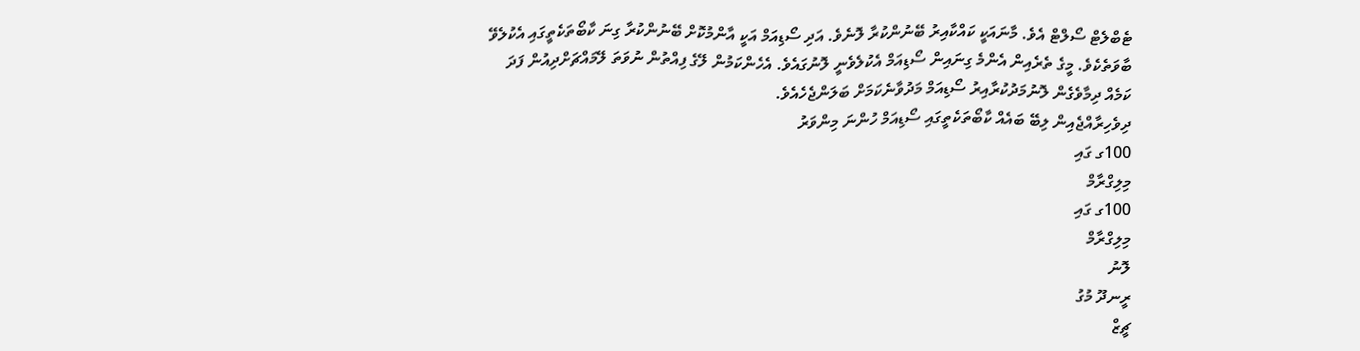ޓެބްލެޓް ސޯލްޓް އެވެ. މާނައަކީ ކައްކާއިރު ބޭނުންކުރާ ލޮނެވެ. އަދި ސޯޑިއަމް އަކީ އާންމުކޮށް ބޭނުންކުރާ ގިނަ ކާބޯތަކެތީގައި އެކުލެވޭ ބާވަތެކެވެ. މީގެ ތެރެއިން އެންމެ ގިނައިން ސޯޑިއަމް އެކުލެވެނީ ލޮނުގައެވެ. އެހެންކަމުން ލޭގެ ފިއްތުން ނުވަތަ ލޭމައްޗަށްދިއުން ފަދަ ކަމެއް ދިމާވެގެން ލޮނުމަދުކުރާއިރު ސޯޑިއަމް މަދުވާނެކަމަށް ބަލަންޖެހެއެވެ.
ދިވެހިރާއްޖެއިން ލިބޭ ބައެއް ކާބޯތަކެތީގައި ސޯޑިއަމް ހުންނަ މިންވަރު
100ގ ގައި
މިލިގްރާމް
100ގ ގައި
މިލިގްރާމް
ލޮނު
ރީނދޫ މުގު
ޗީޒް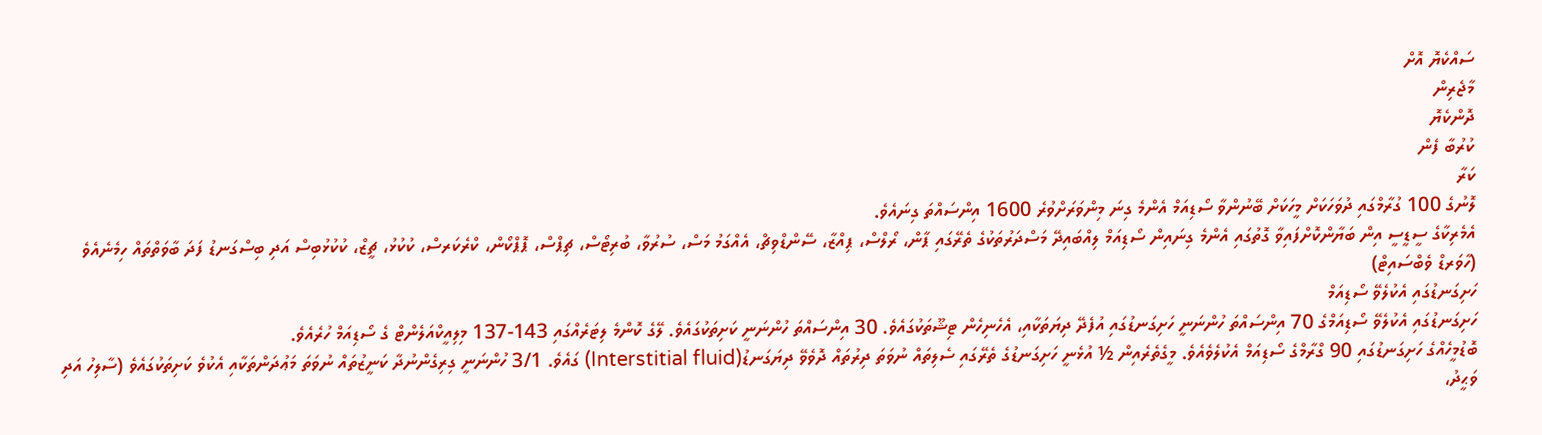ސައްކެޔޮ އޮށް
މާޖެރިން
ދޮންކެޔޮ
ކުރުބާ ފެން
ކަރާ
ލޮނުގެ 100 ގުރާމްގައި ދުވަހަކަށް މީހަކަށް ބޭނުންވާ ސޯޑިއަމް އެންމެ ގިނަ މިންވަރަށްވުރެ 1600 އިންސައްތަ ގިނައެވެ.
އެމެރިކާގެ ސީޑީސީ އިން ބަޔާންކޮށްފައިވާ ގޮތުގައި އެންމެ ގިނައިން ސޯޑިއަމް ލިއްބައިދޭ މަސްދަރުތަކުގެ ތެރޭގައި ޕާން، ރޯލްސް، ޕިއްޒާ، ސޭންޑްވިޗް، އެއްގަމު މަސް، ސުރުވާ، ބުރިޓޯސް، ޗިޕްސް، ޕޮޕްކޯން، ކްރެކަރސް، ކުކުޅު، ޗީޒް، ކުކުޅުބިސް އަދި ބިސްގަނޑު ފަދަ ބާވަތްތައް ހިމެނެއެވެ (ހާވަރޑް ވެބްސައިޓް)
ހަށިގަނޑުގައި އެކުލެވޭ ސޯޑިއަމް
ހަށިގަނޑުގައި އެކުލެވޭ ސޯޑިއަމްގެ 70 އިންސައްތަ ހުންނަނީ ހަށިގަނޑުގައި އުފެދޭ ދިޔަތަކާއި، އެހެނިހެން ޓިޝޫތަކުގައެވެ. 30 އިންސައްތަ ހުންނަނީ ކަށިތަކުގައެވެ. ލޭގެ ކޮންމެ ލިޓަރެއްގައި 143-137 މިލިއީކްއަލެންޓް ގެ ސޯޑިއަމް ހުރެއެވެ.
ބޮޑުމީހެއްގެ ހަށިގަނޑުގައި 90 ގްރާމްގެ ސޯޑިއަމް އެކުލެވެއެވެ. މީގެތެރެއިން ½ އުޅެނީ ހަށިގަނޑުގެ ތެރޭގައި ސެލިތައް ނުވަތަ ދިރުތައް ދޮވެވޭ ދިޔަގަނޑު(Interstitial fluid) ގައެވެ. 3/1 ހުންނަނީ ގިރިގެންނުދާ ކަނީޒުތައް ނުވަތަ މަޢުދަންތަކާއި އެކުވެ ކަށިތަކުގައެވެ (ސާލިހު އަދި ވަޙީދު،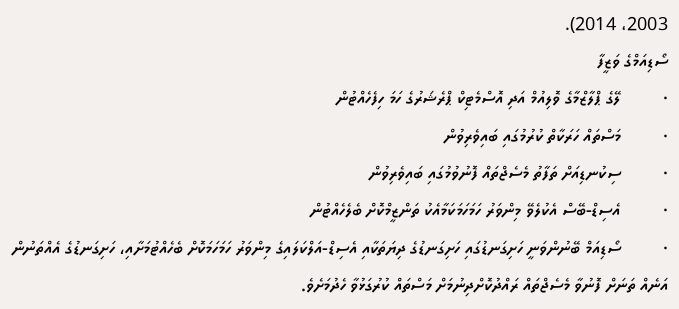2003، 2014).
ސޯޑިއަމްގެ ވަޒީފާ
·         ލޭގެ ޕްލާޒްމާގެ ވޮލިއުމް އަދި އޮސްމެޓިކް ޕްރެޝަރުގެ ހަމަ ހިފެހެއްޓުން
·         މަސްތައް ހަރަކާތް ކުރުމުގައި ބައިވެރިވުން
·         ސިކުނޑިއަށް ތަފާތު މެސެޖްތައް ފޮނުވުމުގައި ބައިވެރިވުން
·         އެސިޑް-ބޭސް އެކުލެވޭ މިންވަރު ހަމަހަމަކަމާއެކު ތަންޒީމްކޮށް ބެލެހެއްޓުން
·         ސޯޑިއަމް ބޭނުންވަނީ ހަށިގަނޑުގައި ހަށިގަނޑުގެ ދިޔަތަކާއި އެސިޑް-އަލްކަލައިގެ މިންވަރު ހަމަހަމަކޮށް ބެހެއްޓުމަށާއި، ހަށިގަނޑުގެ އެއްތަނުން އަނެއް ތަނަށް ފޮނުވާ މެސެޖްތައް ރައްދުކޮށްދިނުމަށް މަސްތައް ކުރުގަޅުވާ ހެދުމަށެވެ.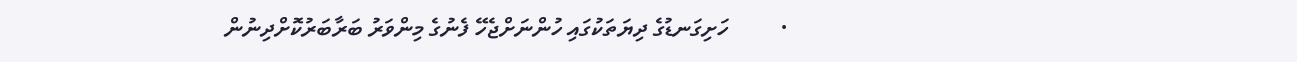·         ހަށިގަނޑުގެ ދިޔަތަކުގައި ހުންނަށްޖެހޭ ފެނުގެ މިންވަރު ބަރާބަރުކޮށްދިނުން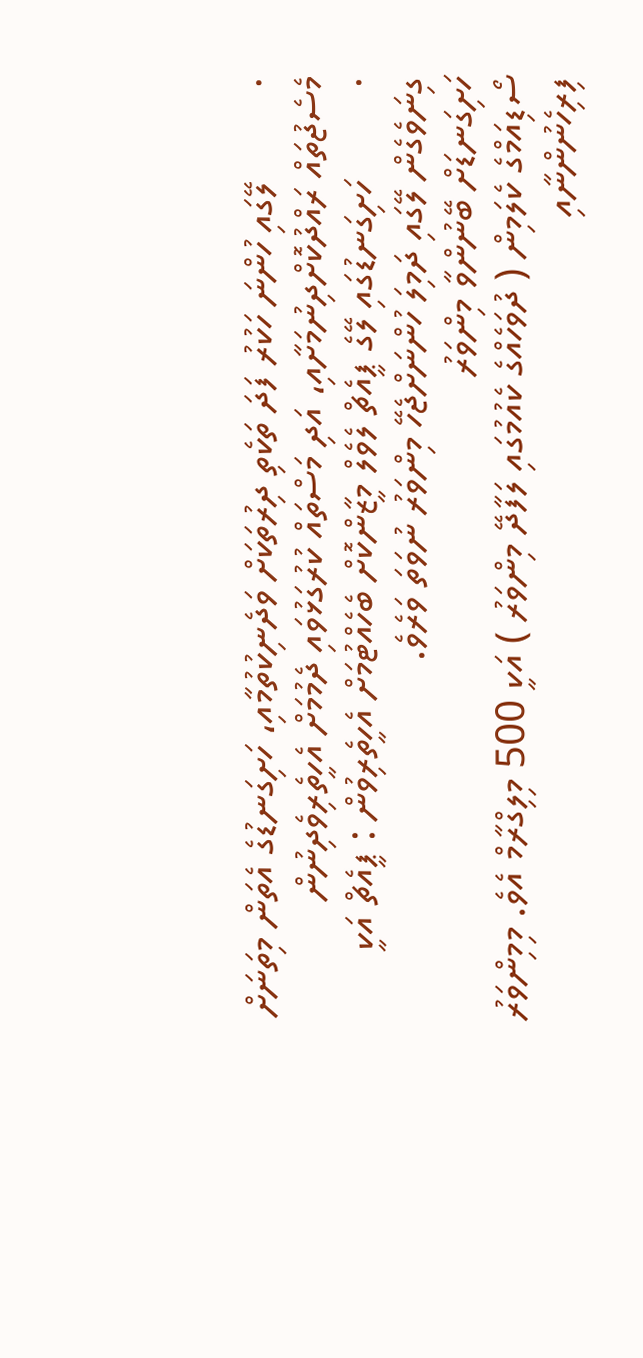·         ލޭގައި ހުންނަ ހަކުރު ފަދަ ތަކެތި ދިރުތަކަށް ވަދެނިކުތުމާއި، ހަށިގަނޑުގެ އެތަން މިތަނަށް މެސެޖުތައް ރައްދުކޮށްދިނުމަށާއި، އަދި މަސްތައް ކުރުގަޅުވައި ދެމުމަށް އެހީތެރިވެދިނުން
·         ހަށިގަނޑުގައި ލޭގެ ޕީއެޗް ލެވެލް މީޒާންކޮށް ބެހެއްޓުމަށް އެހީތެރިވުން : ޕީއެޗް އަކީ ގިނަވެގެން ލޭގައި ދަމިލަ ހުންނަށްޖެހޭ މިންވަރު ނުވަތަ ވަރެވެ.
ހަށިގަނޑަށް ބޭނުންވާ މިންވަރު
ސޯޑިއަމްގެ ކެލަމިން ( ދުވަހެއްގެ ކެއުމުގައި ލަފާދޭ މިންވަރު ) އަކީ 500 މިލިގްރާމް އެވެ. މިމިންވަރު ފިރިހެނުންނާއި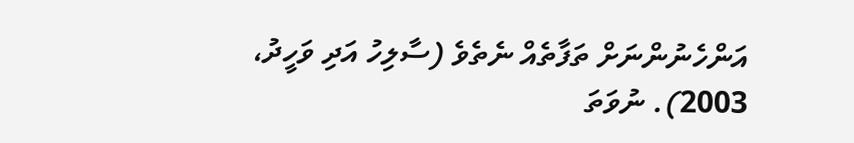އަންހެނުންނަށް ތަފާތެއް ނެތެވެ (ސާލިހު އަދި ވަހީދު، 2003). ނުވަތަ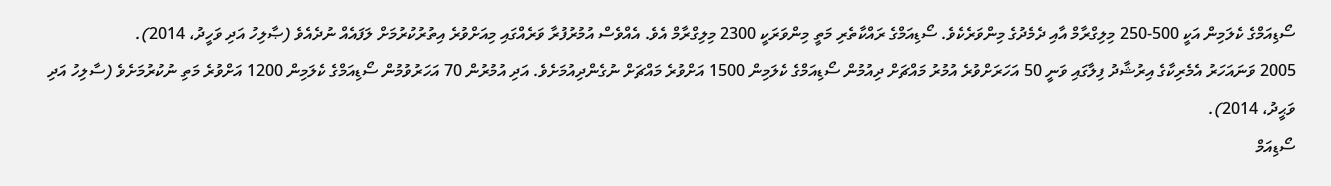ސޯޑިއަމްގެ ކެލަމިން އަކީ 500-250 މިލިގްރާމް އާއި ދެމެދުގެ މިންވަރެކެވެ. ސޯޑިއަމްގެ ރައްކާތެރި މަތީ މިންވަރަކީ 2300 މިލިގްރާމް އެވެ. އެއްވެސް އުމުރުފުރާ ވަރެއްގައި މިއަށްވުރެ އިތުރުކުރުމަށް ލަފައެއް ނުދެއެވެ (ޞާލިހު އަދި ވަހީދު، 2014).
2005 ވަނައަހަރު އެމެރިކާގެ އިރުޝާދު ފިލާގައި ވަނީ 50 އަހަރަށްވުރެ އުމުރު މައްޗަށް ދިއުމުން ސޯޑިއަމްގެ ކެލަމިން 1500 އަށްވުރެ މައްޗަށް ނުގެންދިއުމަށެވެ. އަދި އުމުރުން 70 އަހަރުވުމުން ސޯޑިއަމްގެ ކެލަމިން 1200 އަށްވުރެ މަތި ނުކުރުމަށެވެ (ސާލިހު އަދި ވަޙީދު، 2014).
ސޯޑިއަމް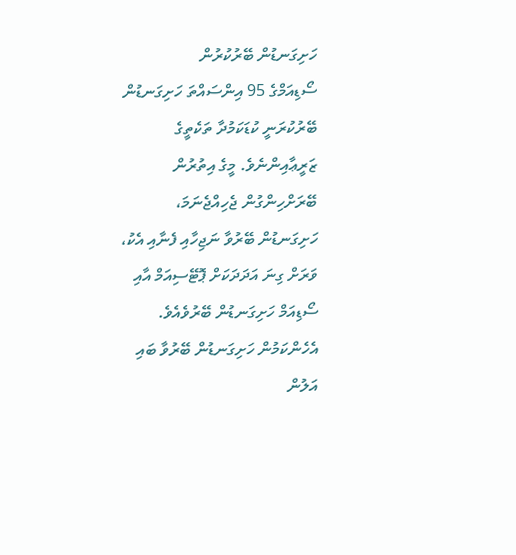ހަށިގަނޑުން ބޭރުކުރުން
ސޯޑިއަމްގެ 95 އިންސައްތަ ހަށިގަނޑުން ބޭރުކުރަނީ ކުޑަކަމުދާ ތަކެތީގެ ޒަރީޢާއިންނެވެ. މީގެ އިތުރުން ބޭރަށްހިންގުން ޖެހިއްޖެނަމަ، ހަށިގަނޑުން ބޭރުވާ ނަޖިހާއި ފެނާއި އެކު، ވަރަށް ގިނަ އަދަދަކަށް ޕޮޓޭސިއަމް އާއި ސޯޑިއަމް ހަށިގަނޑުން ބޭރުވެއެވެ. އެހެންކަމުން ހަށިގަނޑުން ބޭރުވާ ބައި އަލުން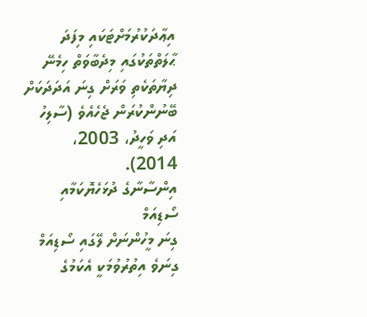އިޢާދަކުރުމަށްޓަކައި މިފަދަ ޙާލަތްތަކުގައި މިދެބާވަތް ހިމެނޭ ދިޔާތަކެތި ވަރަށް ގިނަ އަދަދަކަށް ބޭނުންކުރަން ޖެހެއެވެ (ސާލިހު އަދި ވަހީދު، 2003، 2014).
އިންސާނާގެ ދުޅަހެޔޮކަމާއި ސޯޑިއަމް
ގިނަ މީހުންނަށް ލޭގައި ސޯޑިއަމް ގިނަވެ އިތުރުވުމަކީ އެކަމުގެ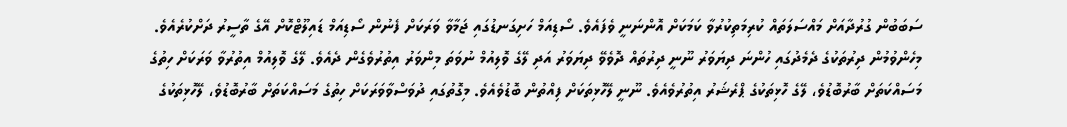ސަބަބުން ގުރުދާއަށް މައްސަލަތައް ކުރިމަތިކުރުވާ ކަމަކަށް އޮންނަނީ ވެފައެވެ. ސޯޑިއަމް ހަށިގަނޑުގައި ޖަމާވާ ވަރަކަށް ފެނުން ސޯޑިއަމް ޑައިލޫޓްކޮށް އޭގެ ތާސީރު ދަށްކުރެއެވެ. މިހެންވުމުން ދިރުތަކުގެ ދެމެދުގައި ހުންނަ ދިޔަވަރު ނޫނީ ދިރުތައް ދޮވެވޭ ދިޔަވަރު އަދި ލޭގެ ވޮލިއުމް ނުވަތަ މިންވަރު އިތުރުވެގެން ދެއެވެ. ލޭގެ ވޮލިއުމް އިތުރުވާ ވަރަކަށް ހިތުގެ މަސައްކަތަށް ބާރުބޮޑުވެ، ލޭގެ ހޮޅިތަކުގެ ޕްރެޝަރު އިތުރުވެއެވެ. ނޫނީ ލޭހޮޅިތަކަށް ފިއްތުން ބޮޑުވެއެވެ. މިގޮތުގައި ދުވަސްވާވަރަކަށް ހިތުގެ މަސައްކަތަށް ބާރުބޮޑުވެ، ލޭހޮޅިތަކުގެ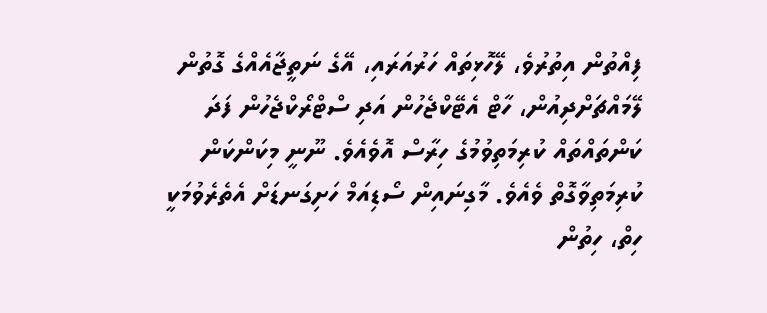ފިއްތުން އިތުރުވެ، ލޭހޮޅިތައް ހަރުއަރައި، އޭގެ ނަތީޖާއެއްގެ ގޮތުން ލޭމައްޗަށްދިއުން، ހާޓް އެޓޭކްޖެހުން އަދި ސްޓްރޯކްޖެހުން ފަދަ ކަންތައްތައް ކުރިމަތިވުމުގެ ހިރާސް އޮވެއެވެ. ނޫނީ މިކަންކަން ކުރިމަތިވާގޮތް ވެއެވެ. މާގިނައިން ސޯޑިއަމް ހަށިގަނޑަށް އެތެރެވުމަކީ ހިތް، ހިތުން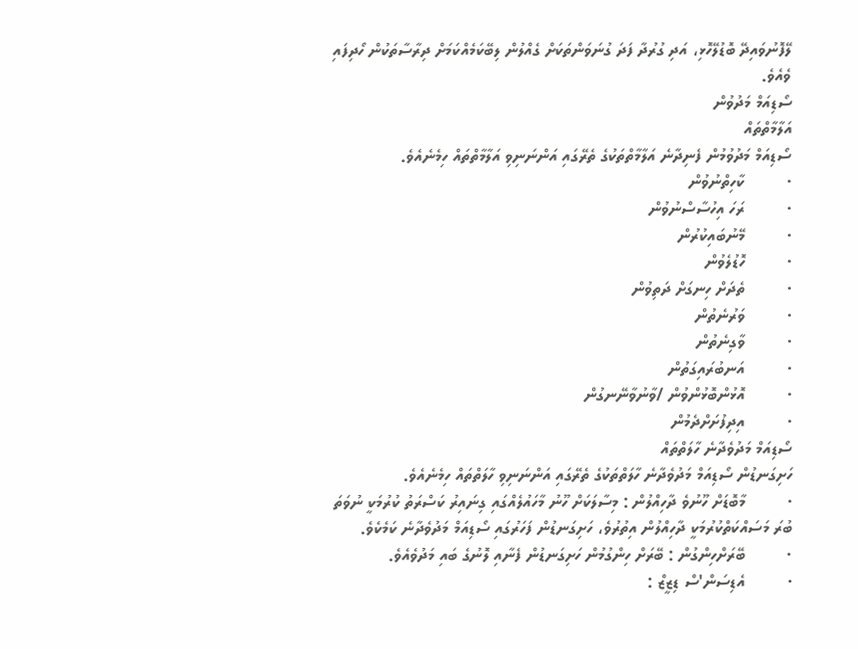ލޭފޮނުވައިދޭ ބޮޑުލޭހޮޅި، އަދި ގުރުދާ ފަދަ ގުނަވަންތަކަށް ގެއްލުން ލިބޭކަމެއްކަމަށް ދިރާސާތަކުން ހޯދިފައި ވެއެވެ.
ސޯޑިއަމް މަދުވުން
އަލާމާތްތައް
ސޯޑިއަމް މަދުވުމުން ފެނިދާނެ އަލާމާތްތަކުގެ ތެރޭގައި އަންނަނިވި އަލާމާތްތައް ހިމެނެއެވެ.
·         ކާހިތްނުވުން
·         ރަހަ އިހުސާސްނުވުން
·         މޭނުބައިކުރުން
·         ހޮޑުލެވުން
·         ތެދަށް ހިނގަށް ދަތިވުން
·         ވަރުނެތުން
·         ވާގިނެތުން
·         އަނބުރައިގަތުން
·         އޮޅުންބޮޅުންވުން /ވާނުވާނޭނގުން
·         އިދިފުށަށްދެމުން
ސޯޑިއަމް މަދުވެދާނެ ހާލަތްތައް
ހަށިގަނޑުން ސޯޑިއަމް މަދުވެދާނެ ހާލަތްތަކުގެ ތެރޭގައި އަންނަނިވި ހާލަތްތައް ހިމެނެއެވެ.
·         މާބޮޑަށް ހޫނުވެ ދާހިއްލުން : މިސާލަކަށް ހޫނު މާހައުލެއްގައި ގިނައިރު ކަސްރަތު ކުރުމަކީ ނުވަތަ ބުރަ މަސައްކަތްކުރުމަކީ ދާހިއްލުން އިތުރުވެ، ހަށިގަނޑުން ފަހަރުގައި ސޯޑިއަމް މަދުވެދާނެ ކަމެކެވެ.
·         ބޭރަށްހިންގުން : ބޭރަށް ހިންގުމުން ހަށިގަނޑުން ފެނާއި ލޮނުގެ ބައި މަދުވެއެވެ.
·         އެޑިސަން'ސް ޑިޒީޒް :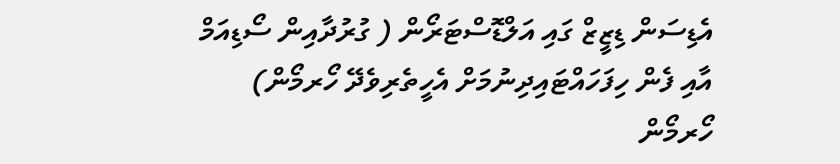އެޑިސަން ޑިޒީޒް ގައި އަލްޑޮސްޓަރޯން ( ގުރުދާއިން ސޯޑިއަމް އާއި ފެން ހިފަހައްޓައިދިނުމަށް އެހީތެރިވެދޭ ހޯރމޯން) ހޯރމޯން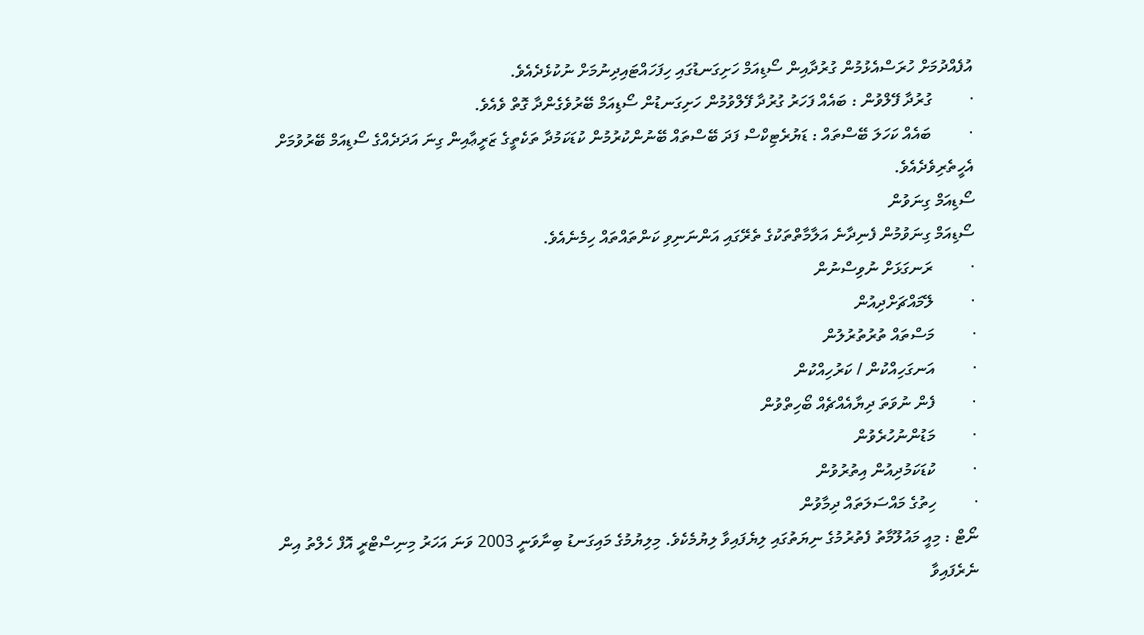އުފެއްދުމަށް ހުރަސްއެޅުމުން ގުރުދާއިން ސޯޑިއަމް ހަށިގަނޑުގައި ހިފަހައްޓައިދިނުމަށް ނުކުޅެދެއެވެ.
·         ގުރުދާ ފޭލްވުން : ބައެއް ފަހަރު ގުރުދާ ފޭލްވުމުން ހަށިގަނޑުން ސޯޑިއަމް ބޭރުވެގެންދާ ގޮތް ވެއެވެ.
·         ބައެއް ކަހަލަ ބޭސްތައް : ޑަޔުރެޓިކްސް ފަދަ ބޭސްތައް ބޭނުންކުރުމުން ކުޑަކަމުދާ ތަކެތީގެ ޒަރީޢާއިން ގިނަ އަދަދެއްގެ ސޯޑިއަމް ބޭރުވުމަށް އެހީތެރިވެދެއެވެ.
ސޯޑިއަމް ގިނަވުން
ސޯޑިއަމް ގިނަވުމުން ފެނިދާނެ އަލާމާތްތަކުގެ ތެރޭގައި އަންނަނިވި ކަންތައްތައް ހިމެނެއެވެ.
·         ރަނގަޅަށް ނުވިސްނުން
·         ލޭމައްޗަށްދިއުން
·         މަސްތައް ތުރުތުރުލުން
·         އަނގަހިއްކުން / ކަރުހިއްކުން
·         ފެން ނުވަތަ ދިޔާއެއްޗެއް ބޯހިތްވުން
·         މަޑުންނުހުރެވުން
·         ކުޑަކަމުދިއުން އިތުރުވުން
·         ހިތުގެ މައްސަލަތައް ދިމާވުން
ނޯޓް : މިއީ މައުލޫމާތު ފެތުރުމުގެ ނިޔަތުގައި ލިޔެފައިވާ ލިޔުމެކެވެ. މިލިޔުމުގެ މައިގަނޑު ބިނާވަނީ 2003 ވަނަ އަހަރު މިނިސްޓްރީ އޮފް ހެލްތު އިން ނެރެފައިވާ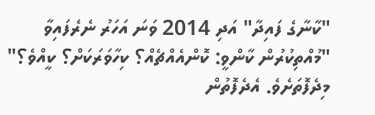"ކާނާގެ ފައިދާ" އަދި 2014 ވަނަ އަހަރު ނެރެފައިވާ "މުއްތިކުރުން ކާންވީ: ކޮންއެއްޗެއް؟ ކިހާވަރަކަށް؟ ކީއްވެ؟" މިދެފޮތަށެވެ. އެދެފޮތުން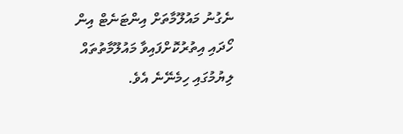ނެގުނު މައުލޫމާތަށް އިންޓަނެޓް އިން ހޯދައި އިތުރުކޮށްފައިވާ މައުލޫމާތުތައް ލިޔުމުގައި ހިމެނޭނެ އެވެ.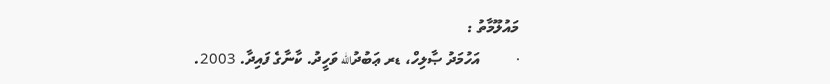މައުލޫމާތު :
·         އަހުމަދު ޞާލިހް، ޑރ ޢަބުދުالله ވަހީދު. ކާނާގެ ފައިދާ. 2003.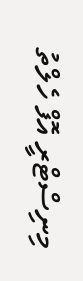މިނިސްޓްރީ އޮފް ހެލްތު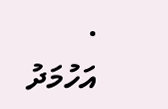·         އަހުމަދު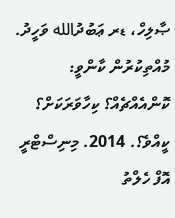ޞާލިހް، ޑރ ޢަބުދުالله ވަހީދު. މުއްތިކުރުން ކާންވީ: ކޮންއެއްޗެއް؟ ކިހާވަރަކަށް؟ ކީއްވެ؟. 2014. މިނިސްޓްރީ އޮފް ހެލްތު